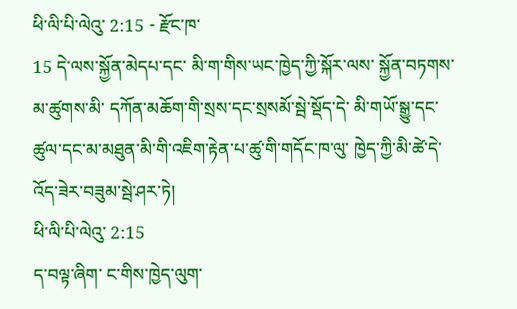ཕི་ལི་པི་ལེའུ་ 2:15 - རྫོང་ཁ་
15 དེ་ལས་སྐྱོན་མེདཔ་དང་ མི་ག་གིས་ཡང་ཁྱེད་ཀྱི་སྐོར་ལས་ སྐྱོན་བཏགས་མ་ཚུགས་མི་ དཀོན་མཆོག་གི་སྲས་དང་སྲསམོ་སྦེ་སྡོད་དེ་ མི་གཡོ་སྒྱུ་དང་ཚུལ་དང་མ་མཐུན་མི་གི་འཇིག་རྟེན་པ་ཚུ་གི་གདོང་ཁ་ལུ་ ཁྱེད་ཀྱི་མི་ཚེ་དེ་འོད་ཟེར་བཟུམ་སྦེ་ཤར་ཏེ།
ཕི་ལི་པི་ལེའུ་ 2:15
ད་བལྟ་ཞིག་ ང་གིས་ཁྱེད་ལུག་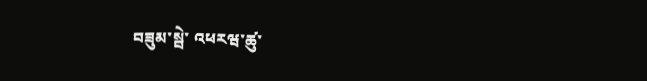བཟུམ་སྦེ་ འཕརཝ་ཚུ་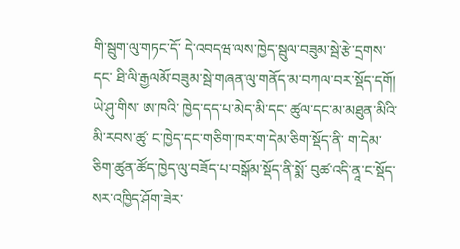གི་སྦུག་ལུ་གཏང་དོ་ དེ་འབདཝ་ལས་ཁྱེད་སྦུལ་བཟུམ་སྦེ་རྩེ་དྲགས་དང་ ཐི་ལི་རྒྱལམོ་བཟུམ་སྦེ་གཞན་ལུ་གནོད་མ་བཀལ་བར་སྡོད་དགོ།
ཡེ་ཤུ་གིས་ ཨ་ཁའི་ ཁྱེད་དད་པ་མེད་མི་དང་ ཚུལ་དང་མ་མཐུན་མིའི་མི་རབས་ཚུ་ ང་ཁྱེད་དང་གཅིག་ཁར་ག་དེམ་ཅིག་སྡོད་ནི་ ག་དེམ་ཅིག་ཚུན་ཚོད་ཁྱེད་ལུ་བཟོད་པ་བསྒོམ་སྡོད་ནི་སྨོ་ བུཚ་འདི་ནཱ་ང་སྡོད་སར་འཁྱིད་ཤོག་ཟེར་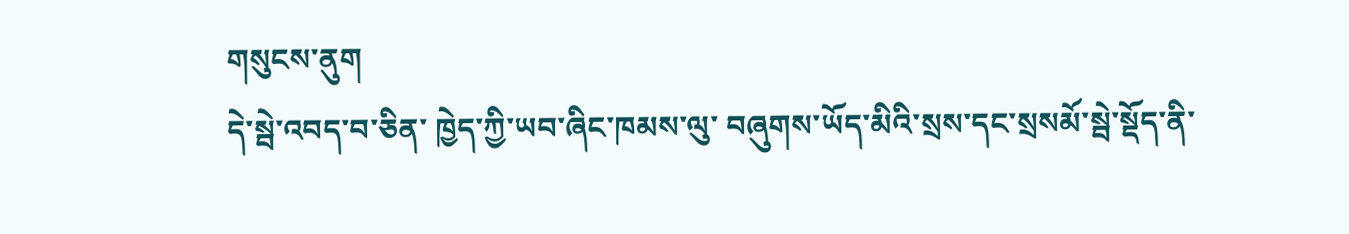གསུངས་ནུག
དེ་སྦེ་འབད་བ་ཅིན་ ཁྱེད་ཀྱི་ཡབ་ཞིང་ཁམས་ལུ་ བཞུགས་ཡོད་མིའི་སྲས་དང་སྲསམོ་སྦེ་སྡོད་ནི་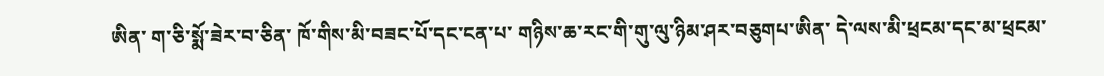ཨིན་ ག་ཅི་སྨོ་ཟེར་བ་ཅིན་ ཁོ་གིས་མི་བཟང་པོ་དང་ངན་པ་ གཉིས་ཆ་རང་གི་གུ་ལུ་ཉིམ་ཤར་བཅུགཔ་ཨིན་ དེ་ལས་མི་ཕྲངམ་དང་མ་ཕྲངམ་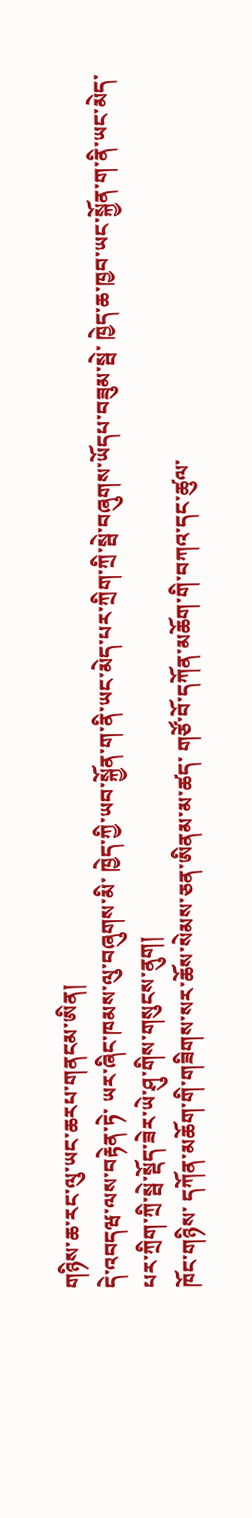གཉིས་ཆ་རང་ལུ་ཡང་ཆརཔ་གནངམ་ཨིན།
དེ་འབདཝ་ལས་བརྟེན་ཏེ་ ཡར་ཞིང་ཁམས་ལུ་བཞུགས་མི་ ཁྱེད་ཀྱི་ཡབ་སྐྱོན་ག་ནི་ཡང་མེད་པར་ཀྲིག་ཀྲི་སྦེ་བཞུགས་ཡོདཔ་བཟུམ་སྦེ་ ཁྱེད་ཆ་ཁྱབ་ཡང་སྐྱོན་ག་ནི་ཡང་མེད་པར་ཀྲིག་ཀྲི་སྦེ་སྡོད་ཟེར་ཡེ་ཤུ་གིས་གསུངས་ནུག།
ཁོང་གཉིས་ དཀོན་མཆོག་གི་གཟིགས་སར་ཆོས་སེམས་ཅན་ཨིནམ་མ་ཚད་ གཙོ་བོ་དཀོན་མཆོག་གི་བཀའ་དང་ཚུལ་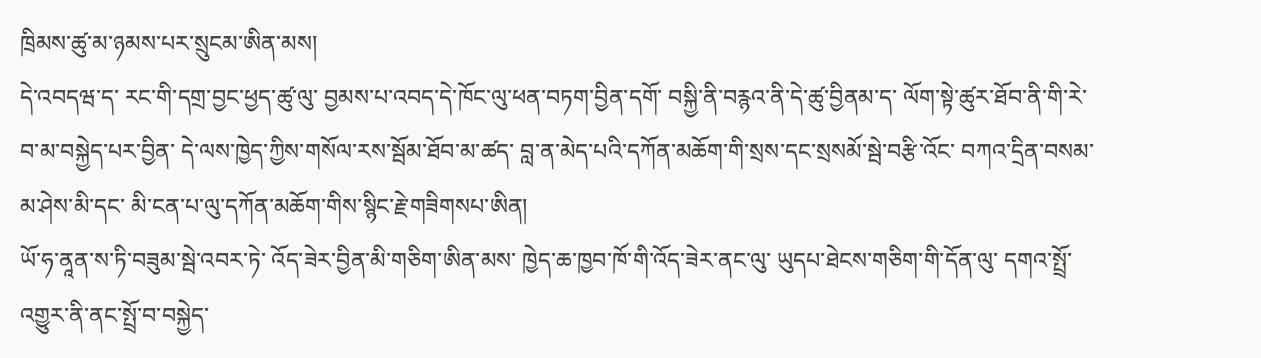ཁྲིམས་ཚུ་མ་ཉམས་པར་སྲུངམ་ཨིན་མས།
དེ་འབདཝ་ད་ རང་གི་དགྲ་བྱང་ཕྱད་ཚུ་ལུ་ བྱམས་པ་འབད་དེ་ཁོང་ལུ་ཕན་བཏག་བྱིན་དགོ་ བསྐྱི་ནི་བརྙའ་ནི་དེ་ཚུ་བྱིནམ་ད་ ལོག་སྟེ་ཚུར་ཐོབ་ནི་གི་རེ་བ་མ་བསྐྱེད་པར་བྱིན་ དེ་ལས་ཁྱེད་ཀྱིས་གསོལ་རས་སྦོམ་ཐོབ་མ་ཚད་ བླ་ན་མེད་པའི་དཀོན་མཆོག་གི་སྲས་དང་སྲསམོ་སྦེ་བརྩི་འོང་ བཀའ་དྲིན་བསམ་མ་ཤེས་མི་དང་ མི་ངན་པ་ལུ་དཀོན་མཆོག་གིས་སྙིང་རྗེ་གཟིགསཔ་ཨིན།
ཡོ་ཧ་ནཱན་ས་ཏི་བཟུམ་སྦེ་འབར་ཏེ་ འོད་ཟེར་བྱིན་མི་གཅིག་ཨིན་མས་ ཁྱེད་ཆ་ཁྱབ་ཁོ་གི་འོད་ཟེར་ནང་ལུ་ ཡུདཔ་ཐེངས་གཅིག་གི་དོན་ལུ་ དགའ་སྤྲོ་འགྱུར་ནི་ནང་སྤྲོ་བ་བསྐྱེད་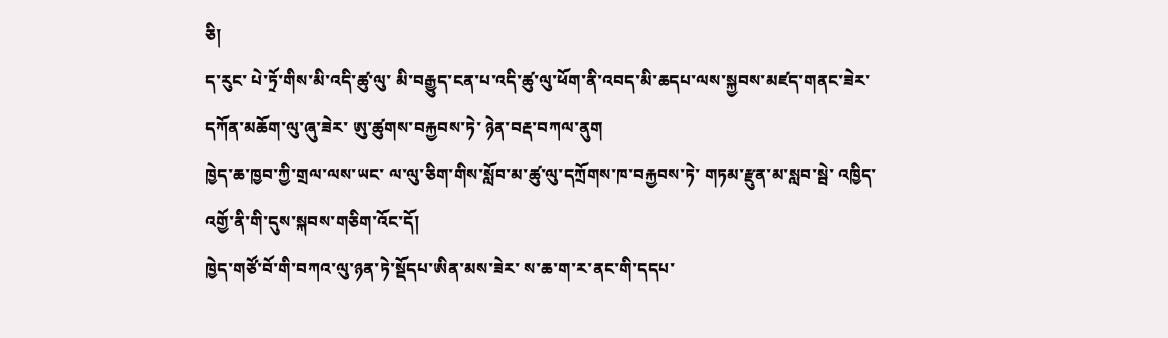ཅི།
ད་རུང་ པེ་ཏྲོ་གིས་མི་འདི་ཚུ་ལུ་ མི་བརྒྱུད་ངན་པ་འདི་ཚུ་ལུ་ཕོག་ནི་འབད་མི་ཆདཔ་ལས་སྐྱབས་མཛད་གནང་ཟེར་ དཀོན་མཆོག་ལུ་ཞུ་ཟེར་ ཨུ་ཚུགས་བརྐྱབས་ཏེ་ ཉེན་བརྡ་བཀལ་ནུག
ཁྱེད་ཆ་ཁྱབ་ཀྱི་གྲལ་ལས་ཡང་ ལ་ལུ་ཅིག་གིས་སློབ་མ་ཚུ་ལུ་དཀྲོགས་ཁ་བརྐྱབས་ཏེ་ གཏམ་རྫུན་མ་སླབ་སྦེ་ འཁྱིད་འགྱོ་ནི་གི་དུས་སྐབས་གཅིག་འོང་དོ།
ཁྱེད་གཙོ་བོ་གི་བཀའ་ལུ་ཉན་ཏེ་སྡོདཔ་ཨིན་མས་ཟེར་ ས་ཆ་ག་ར་ནང་གི་དདཔ་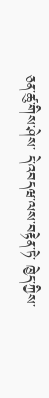ཅན་ཚུ་གིས་ཤེས་ དེ་འབདཝ་ལས་བརྟེན་ཏེ་ ཁྱེད་ཀྱིས་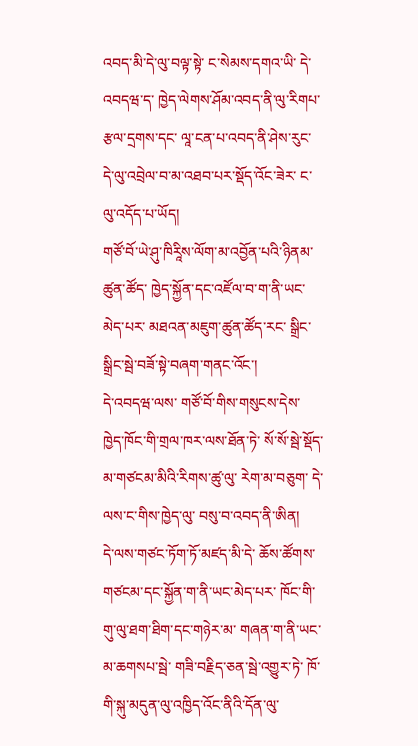འབད་མི་དེ་ལུ་བལྟ་སྟེ་ ང་སེམས་དགའ་ཡི་ དེ་འབདཝ་ད་ ཁྱེད་ལེགས་ཤོམ་འབད་ནི་ལུ་རིགཔ་རྩལ་དྲགས་དང་ ལཱ་ངན་པ་འབད་ནི་ཤེས་རུང་ དེ་ལུ་འབྲེལ་བ་མ་འཐབ་པར་སྡོད་འོང་ཟེར་ ང་ལུ་འདོད་པ་ཡོད།
གཙོ་བོ་ཡེ་ཤུ་ཁིརཱིས་ལོག་མ་འབྱོན་པའི་ཉིནམ་ཚུན་ཚོད་ ཁྱེད་སྐྱོན་དང་འཛོལ་བ་ག་ནི་ཡང་མེད་པར་ མཐའན་མཇུག་ཚུན་ཚོད་རང་ སྒྲིང་སྒྲིང་སྦེ་བཟོ་སྟེ་བཞག་གནང་འོང་།
དེ་འབདཝ་ལས་ གཙོ་བོ་གིས་གསུངས་དེས་ ཁྱེད་ཁོང་གི་གྲལ་ཁཪ་ལས་ཐོན་ཏེ་ སོ་སོ་སྦེ་སྡོད་ མ་གཙངམ་མིའི་རིགས་ཚུ་ལུ་ རེག་མ་བཅུག་ དེ་ལས་ང་གིས་ཁྱེད་ལུ་ བསུ་བ་འབད་ནི་ཨིན།
དེ་ལས་གཙང་ཏོག་ཏོ་མཛད་མི་དེ་ ཆོས་ཚོགས་གཙངམ་དང་སྐྱོན་ག་ནི་ཡང་མེད་པར་ ཁོང་གི་གུ་ལུ་ཐག་ཐིག་དང་གཉེར་མ་ གཞན་ག་ནི་ཡང་མ་ཆགསཔ་སྦེ་ གཟི་བརྗིད་ཅན་སྦེ་འགྱུར་ཏེ་ ཁོ་གི་སྐུ་མདུན་ལུ་འཁྱིད་འོང་ནིའི་དོན་ལུ་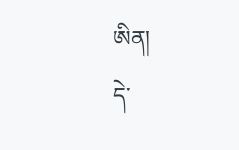ཨིན།
དེ་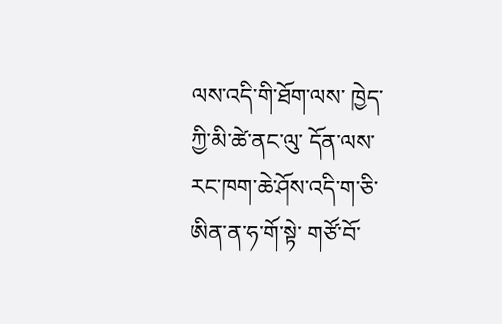ལས་འདི་གི་ཐོག་ལས་ ཁྱེད་ཀྱི་མི་ཚེ་ནང་ལུ་ དོན་ལས་རང་ཁག་ཆེ་ཤོས་འདི་ག་ཅི་ཨིན་ན་ཧ་གོ་སྟེ་ གཙོ་བོ་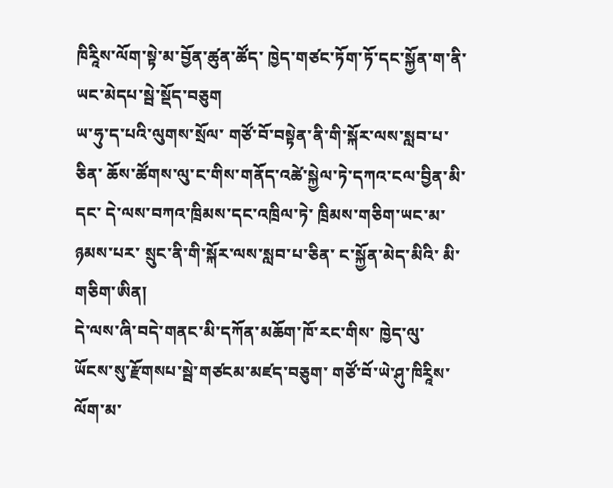ཁིརཱིས་ལོག་སྟེ་མ་བྱོན་ཚུན་ཚོད་ ཁྱེད་གཙང་ཏོག་ཏོ་དང་སྐྱོན་ག་ནི་ཡང་མེདཔ་སྦེ་སྡོད་བཅུག
ཡ་ཧུ་ད་པའི་ལུགས་སྲོལ་ གཙོ་བོ་བསྟེན་ནི་གི་སྐོར་ལས་སླབ་པ་ཅིན་ ཆོས་ཚོགས་ལུ་ང་གིས་གནོད་འཚེ་སྐྱེལ་ཏེ་དཀའ་ངལ་བྱིན་མི་དང་ དེ་ལས་བཀའ་ཁྲིམས་དང་འཁྲིལ་ཏེ་ ཁྲིམས་གཅིག་ཡང་མ་ཉམས་པར་ སྲུང་ནི་གི་སྐོར་ལས་སླབ་པ་ཅིན་ ང་སྐྱོན་མེད་མིའི་ མི་གཅིག་ཨིན།
དེ་ལས་ཞི་བདེ་གནང་མི་དཀོན་མཆོག་ཁོ་རང་གིས་ ཁྱེད་ལུ་ཡོངས་སུ་རྫོགསཔ་སྦེ་གཙངམ་མཛད་བཅུག་ གཙོ་བོ་ཡེ་ཤུ་ཁིརཱིས་ལོག་མ་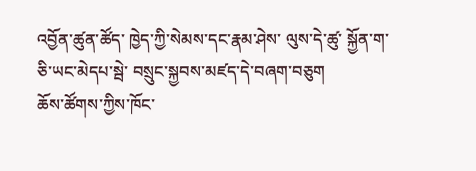འབྱོན་ཚུན་ཚོད་ ཁྱེད་ཀྱི་སེམས་དང་རྣམ་ཤེས་ ལུས་དེ་ཚུ་ སྐྱོན་ག་ཅི་ཡང་མེདཔ་སྦེ་ བསྲུང་སྐྱབས་མཛད་དེ་བཞག་བཅུག
ཆོས་ཚོགས་ཀྱིས་ཁོང་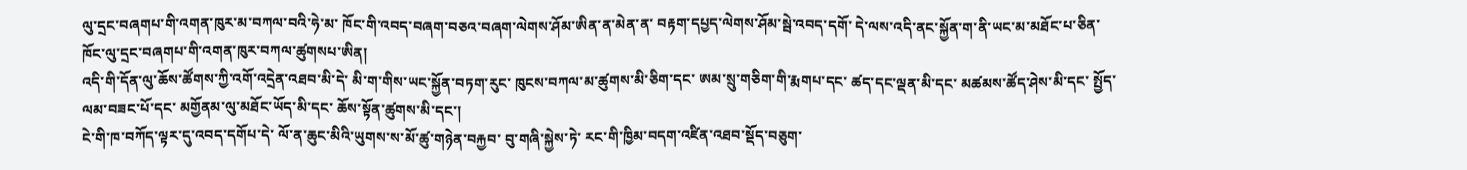ལུ་དྲང་བཞགཔ་གི་འགན་ཁུར་མ་བཀལ་བའི་ཧེ་མ་ ཁོང་གི་འབད་བཞག་བཅའ་བཞག་ལེགས་ཤོམ་ཨིན་ན་མེན་ན་ བརྟག་དཔྱད་ལེགས་ཤོམ་སྦེ་འབད་དགོ་ དེ་ལས་འདི་ནང་སྐྱོན་ག་ནི་ཡང་མ་མཐོང་པ་ཅིན་ ཁོང་ལུ་དྲང་བཞགཔ་གི་འགན་ཁུར་བཀལ་ཚུགསཔ་ཨིན།
འདི་གི་དོན་ལུ་ཆོས་ཚོགས་ཀྱི་འགོ་འདྲེན་འཐབ་མི་དེ་ མི་ག་གིས་ཡང་སྐྱོན་བཏག་རུང་ ཁུངས་བཀལ་མ་ཚུགས་མི་ཅིག་དང་ ཨམ་སྲུ་གཅིག་གི་རྨགཔ་དང་ ཚད་དང་ལྡན་མི་དང་ མཚམས་ཚོད་ཤེས་མི་དང་ སྤྱོད་ལམ་བཟང་པོ་དང་ མགྱོནམ་ལུ་མཐོང་ཡོད་མི་དང་ ཆོས་སྟོན་ཚུགས་མི་དང་།
ངེ་གི་ཁ་བཀོད་ལྟར་དུ་འབད་དགོཔ་དེ་ ལོ་ན་ཆུང་མིའི་ཡུགས་ས་མོ་ཚུ་གཉེན་བརྐྱབ་ བུ་གཞི་སྐྱེས་ཏེ་ རང་གི་ཁྱིམ་བདག་འཛིན་འཐབ་སྡོད་བཅུག་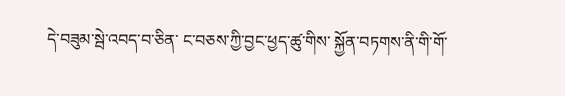དེ་བཟུམ་སྦེ་འབད་བ་ཅིན་ ང་བཅས་ཀྱི་བྱང་ཕྱད་ཚུ་གིས་ སྐྱོན་བཏགས་ནི་གི་གོ་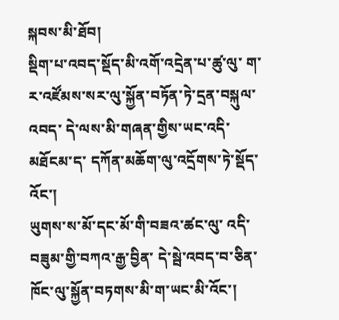སྐབས་མི་ཐོབ།
སྡིག་པ་འབད་སྡོད་མི་འགོ་འདྲེན་པ་ཚུ་ལུ་ ག་ར་འཛོམས་སར་ལུ་སྐྱོན་བཏོན་ཏེ་དྲན་བསྐུལ་འབད་ དེ་ལས་མི་གཞན་གྱིས་ཡང་འདི་མཐོངམ་ད་ དཀོན་མཆོག་ལུ་འདྲོགས་ཏེ་སྡོད་འོང་།
ཡུགས་ས་མོ་དང་མོ་གི་བཟའ་ཚང་ལུ་ འདི་བཟུམ་གྱི་བཀའ་རྒྱ་བྱིན་ དེ་སྦེ་འབད་བ་ཅིན་ ཁོང་ལུ་སྐྱོན་བཏགས་མི་ག་ཡང་མི་འོང་།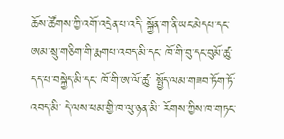ཆོས་ཚོགས་ཀྱི་འགོ་འདྲེན་པ་འདི་ སྐྱོན་ག་ནི་ཡང་མེདཔ་དང་ ཨམ་སྲུ་གཅིག་གི་རྨགཔ་འབད་མི་དང་ ཁོ་གི་བུ་དང་བུམོ་ཚུ་ དད་པ་བསྐྱེད་མི་དང་ ཁོ་གི་ཨ་ལོ་ཚུ་ སྤྱོད་ལམ་གཟབ་ཏོག་ཏོ་འབད་མི་ དེ་ལས་ཕམ་གྱི་ཁ་ལུ་ཉན་མི་ རོགས་ཀྱིས་ཁ་གཏང་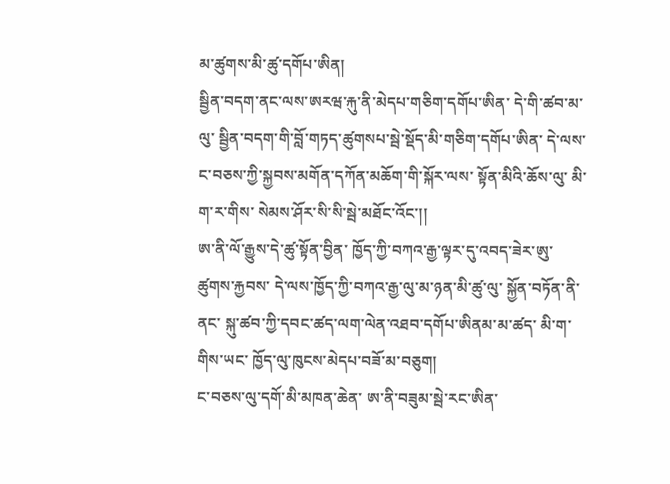མ་ཚུགས་མི་ཚུ་དགོཔ་ཨིན།
སྦྱིན་བདག་ནང་ལས་ཨརཝ་རྐུ་ནི་མེདཔ་གཅིག་དགོཔ་ཨིན་ དེ་གི་ཚབ་མ་ལུ་ སྦྱིན་བདག་གི་བློ་གཏད་ཚུགསཔ་སྦེ་སྡོད་མི་གཅིག་དགོཔ་ཨིན་ དེ་ལས་ང་བཅས་ཀྱི་སྐྱབས་མགོན་དཀོན་མཆོག་གི་སྐོར་ལས་ སྟོན་མིའི་ཆོས་ལུ་ མི་ག་ར་གིས་ སེམས་ཤོར་སི་སི་སྦེ་མཐོང་འོང་།།
ཨ་ནི་ལོ་རྒྱུས་དེ་ཚུ་སྟོན་བྱིན་ ཁྱོད་ཀྱི་བཀའ་རྒྱ་ལྟར་དུ་འབད་ཟེར་ཨུ་ཚུགས་རྐྱབས་ དེ་ལས་ཁྱོད་ཀྱི་བཀའ་རྒྱ་ལུ་མ་ཉན་མི་ཚུ་ལུ་ སྐྱོན་བཏོན་ནི་ནང་ སྐུ་ཚབ་ཀྱི་དབང་ཚད་ལག་ལེན་འཐབ་དགོཔ་ཨིནམ་མ་ཚད་ མི་ག་གིས་ཡང་ ཁྱོད་ལུ་ཁུངས་མེདཔ་བཟོ་མ་བཅུག།
ང་བཅས་ལུ་དགོ་མི་མཁན་ཆེན་ ཨ་ནི་བཟུམ་སྦེ་རང་ཨིན་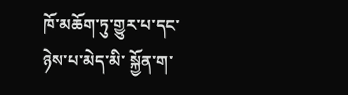ཁོ་མཆོག་ཏུ་གྱུར་པ་དང་ ཉེས་པ་མེད་མི་ སྐྱོན་ག་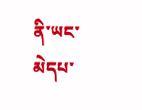ནི་ཡང་མེདཔ་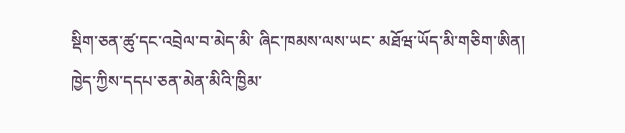སྡིག་ཅན་ཚུ་དང་འབྲེལ་བ་མེད་མི་ ཞིང་ཁམས་ལས་ཡང་ མཐོཝ་ཡོད་མི་གཅིག་ཨིན།
ཁྱེད་ཀྱིས་དདཔ་ཅན་མེན་མིའི་ཁྱིམ་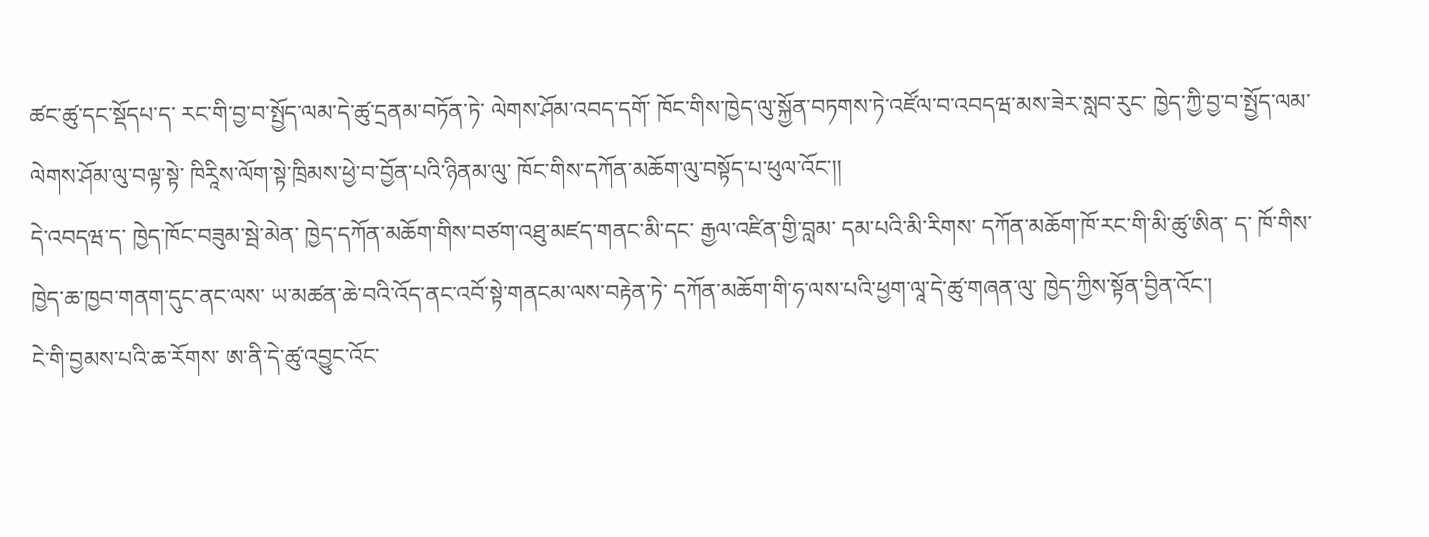ཚང་ཚུ་དང་སྡོདཔ་ད་ རང་གི་བྱ་བ་སྤྱོད་ལམ་དེ་ཚུ་དྲནམ་བཏོན་ཏེ་ ལེགས་ཤོམ་འབད་དགོ་ ཁོང་གིས་ཁྱེད་ལུ་སྐྱོན་བཏགས་ཏེ་འཛོལ་བ་འབདཝ་མས་ཟེར་སླབ་རུང་ ཁྱེད་ཀྱི་བྱ་བ་སྤྱོད་ལམ་ལེགས་ཤོམ་ལུ་བལྟ་སྟེ་ ཁིརཱིས་ལོག་སྟེ་ཁྲིམས་ཕྱེ་བ་བྱོན་པའི་ཉིནམ་ལུ་ ཁོང་གིས་དཀོན་མཆོག་ལུ་བསྟོད་པ་ཕུལ་འོང་།།
དེ་འབདཝ་ད་ ཁྱེད་ཁོང་བཟུམ་སྦེ་མེན་ ཁྱེད་དཀོན་མཆོག་གིས་བཙག་འཐུ་མཛད་གནང་མི་དང་ རྒྱལ་འཛིན་གྱི་བླམ་ དམ་པའི་མི་རིགས་ དཀོན་མཆོག་ཁོ་རང་གི་མི་ཚུ་ཨིན་ ད་ ཁོ་གིས་ཁྱེད་ཆ་ཁྱབ་གནག་དུང་ནང་ལས་ ཡ་མཚན་ཆེ་བའི་འོད་ནང་འབོ་སྟེ་གནངམ་ལས་བརྟེན་ཏེ་ དཀོན་མཆོག་གི་ཧ་ལས་པའི་ཕྱག་ལཱ་དེ་ཚུ་གཞན་ལུ་ ཁྱེད་ཀྱིས་སྟོན་བྱིན་འོང་།
ངེ་གི་བྱམས་པའི་ཆ་རོགས་ ཨ་ནི་དེ་ཚུ་འབྱུང་འོང་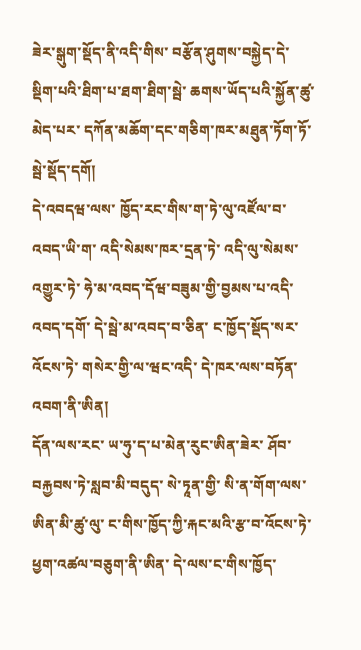ཟེར་སྒུག་སྡོད་ནི་འདི་གིས་ བརྩོན་ཤུགས་བསྐྱེད་དེ་ སྡིག་པའི་ཐིག་པ་ཐག་ཐིག་སྦེ་ ཆགས་ཡོད་པའི་སྐྱོན་ཚུ་མེད་པར་ དཀོན་མཆོག་དང་གཅིག་ཁར་མཐུན་ཏོག་ཏོ་སྦེ་སྡོད་དགོ།
དེ་འབདཝ་ལས་ ཁྱོད་རང་གིས་ག་ཏེ་ལུ་འཛོལ་བ་འབད་ཡི་ག་ འདི་སེམས་ཁར་དྲན་ཏེ་ འདི་ལུ་སེམས་འགྱུར་ཏེ་ ཧེ་མ་འབད་དོཝ་བཟུམ་གྱི་བྱམས་པ་འདི་འབད་དགོ་ དེ་སྦེ་མ་འབད་བ་ཅིན་ ང་ཁྱོད་སྡོད་སར་འོངས་ཏེ་ གསེར་གྱི་ལ་ཝང་འདི་ དེ་ཁར་ལས་བཏོན་འབག་ནི་ཨིན།
དོན་ལས་རང་ ཡ་ཧུ་ད་པ་མེན་རུང་ཨིན་ཟེར་ ཤོབ་བརྐྱབས་ཏེ་སླབ་མི་བདུད་ སེ་ཏཱན་གྱི་ སི་ན་གོག་ལས་ཨིན་མི་ཚུ་ལུ་ ང་གིས་ཁྱོད་ཀྱི་རྐང་མའི་རྩ་བ་འོངས་ཏེ་ ཕྱག་འཚལ་བཅུག་ནི་ཨིན་ དེ་ལས་ང་གིས་ཁྱོད་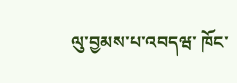ལུ་བྱམས་པ་འབདཝ་ ཁོང་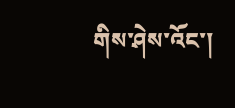གིས་ཤེས་འོང་།